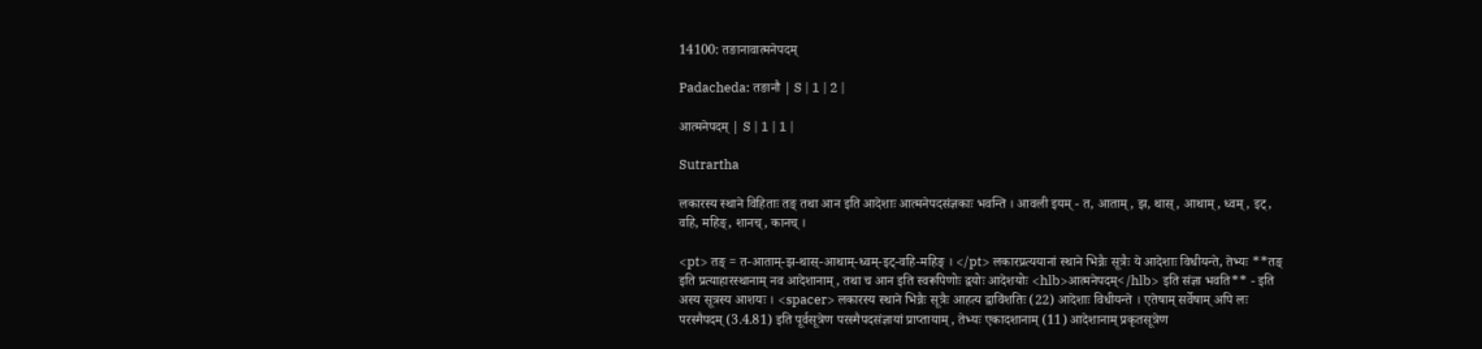14100: तङानावात्मनेपदम्

Padacheda: तङानौ | S | 1 | 2 |

आत्मनेपदम् | S | 1 | 1 |

Sutrartha

लकारस्य स्थाने विहिताः तङ् तथा आन इति आदेशाः आत्मनेपदसंज्ञकाः भवन्ति । आवली इयम् - त, आताम्, झ, थास्, आथाम्, ध्वम्, इट्, वहि, महिङ्, शानच्, कानच् ।

<pt> तङ् = त-आताम्-झ-थास्-आथाम्-ध्वम्-इट्-वहि-महिङ् । </pt> लकारप्रत्ययानां स्थाने भिन्नैः सूत्रैः ये आदेशाः विधीयन्ते, तेभ्यः **तङ् इति प्रत्याहारस्थानाम् नव आदेशानाम्, तथा च आन इति स्वरूपिणोः द्वयोः आदेशयोः <hlb>आत्मनेपदम्</hlb> इति संज्ञा भवति** - इति अस्य सूत्रस्य आशयः । <spacer> लकारस्य स्थाने भिन्नैः सूत्रैः आहत्य द्वाविंशतिः (22) आदेशाः विधीयन्ते । एतेषाम् सर्वेषाम् अपि लः परस्मैपदम् (3.4.81) इति पूर्वसूत्रेण परस्मैपदसंज्ञायां प्राप्तायाम्, तेभ्यः एकादशानाम् (11) आदेशानाम् प्रकृतसूत्रेण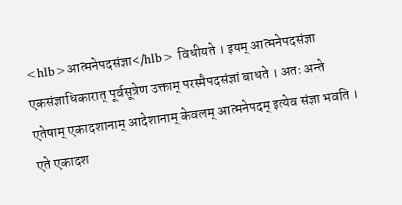<hlb>आत्मनेपदसंज्ञा</hlb> विधीयते । इयम् आत्मनेपदसंज्ञा एकसंज्ञाधिकारात् पूर्वसूत्रेण उक्ताम् परस्मैपदसंज्ञां बाधते । अतः अन्ते एतेषाम् एकादशानाम् आदेशानाम् केवलम् आत्मनेपदम् इत्येव संज्ञा भवति । एते एकादश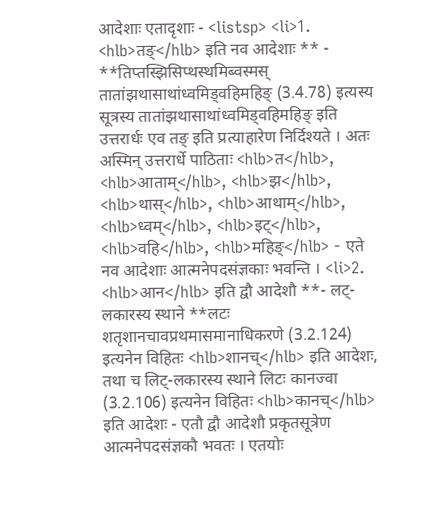आदेशाः एतादृशाः - <listsp> <li>1. <hlb>तङ्</hlb> इति नव आदेशाः ** - **तिप्तस्झिसिप्थस्थमिब्वस्मस् तातांझथासाथांध्वमिड्वहिमहिङ् (3.4.78) इत्यस्य सूत्रस्य तातांझथासाथांध्वमिड्वहिमहिङ् इति उत्तरार्धः एव तङ् इति प्रत्याहारेण निर्दिश्यते । अतः अस्मिन् उत्तरार्धे पाठिताः <hlb>त</hlb>, <hlb>आताम्</hlb>, <hlb>झ</hlb>, <hlb>थास्</hlb>, <hlb>आथाम्</hlb>, <hlb>ध्वम्</hlb>, <hlb>इट्</hlb>, <hlb>वहि</hlb>, <hlb>महिङ्</hlb> - एते नव आदेशाः आत्मनेपदसंज्ञकाः भवन्ति । <li>2. <hlb>आन</hlb> इति द्वौ आदेशौ **- लट्-लकारस्य स्थाने **लटः शतृशानचावप्रथमासमानाधिकरणे (3.2.124) इत्यनेन विहितः <hlb>शानच्</hlb> इति आदेशः, तथा च लिट्-लकारस्य स्थाने लिटः कानज्वा (3.2.106) इत्यनेन विहितः <hlb>कानच्</hlb> इति आदेशः - एतौ द्वौ आदेशौ प्रकृतसूत्रेण आत्मनेपदसंज्ञकौ भवतः । एतयोः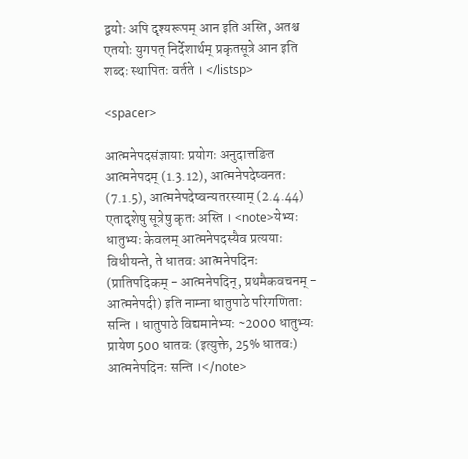द्वयोः अपि दृश्यरूपम् आन इति अस्ति, अतश्च एतयोः युगपत् निर्देशार्थम् प्रकृतसूत्रे आन इति शब्दः स्थापितः वर्तते । </listsp>

<spacer>

आत्मनेपदसंज्ञायाः प्रयोगः अनुदात्तङित आत्मनेपदम् (1.3.12), आत्मनेपदेष्वनतः (7.1.5), आत्मनेपदेष्वन्यतरस्याम् (2.4.44) एतादृशेषु सूत्रेषु कृतः अस्ति । <note>येभ्यः धातुभ्यः केवलम् आत्मनेपदस्यैव प्रत्ययाः विधीयन्ते, ते धातवः आत्मनेपदिनः (प्रातिपदिकम् - आत्मनेपदिन्, प्रथमैकवचनम् - आत्मनेपदी) इति नाम्ना धातुपाठे परिगणिताः सन्ति । धातुपाठे विद्यमानेभ्यः ~2000 धातुभ्यः प्रायेण 500 धातवः (इत्युक्ते, 25% धातवः) आत्मनेपदिनः सन्ति ।</note>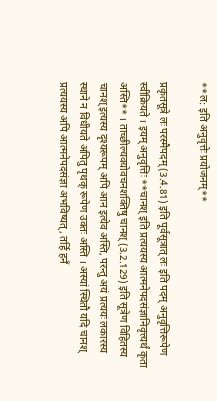**ल: इति अनुवृत्तेः प्रयोजनम्**

प्रकृतसूत्रे लः परस्मैपदम् (3.4.81) इति पूर्वसूत्रात् लः इति पदम् अनुवृत्तिरूपेण स्वीक्रियते । इयम् अनुवृत्तिः **चानश् इति प्रत्ययस्य आत्मनेपदसंज्ञानिवृत्त्यर्थं कृता अस्ति** । ताच्छील्यवयोवचनशक्तिषु चानश् (3.2.129) इति सूत्रेण विहितस्य चानश् इत्यस्य दृश्यरूपम् अपि आन इत्येव अस्ति, परन्तु अयं प्रत्ययः लकारस्य स्थाने न विधीयते अपितु पृथक् रूपेण उक्तः अस्ति । अस्यां स्थितौ यदि चानश् प्रत्ययस्य अपि आत्मनेपदसंज्ञा अभविष्यत्, तर्हि हनँ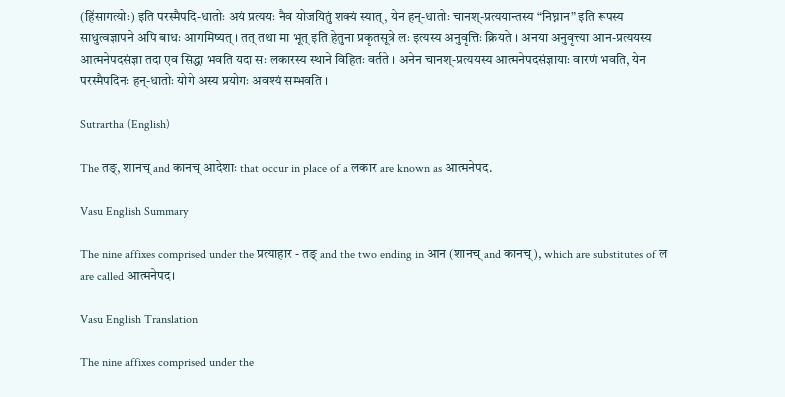(हिंसागत्योः) इति परस्मैपदि-धातोः अयं प्रत्ययः नैव योजयितुं शक्यं स्यात्, येन हन्-धातोः चानश्-प्रत्ययान्तस्य “निघ्नान” इति रूपस्य साधुत्वज्ञापने अपि बाधः आगमिष्यत् । तत् तथा मा भूत् इति हेतुना प्रकृतसूत्रे लः इत्यस्य अनुवृत्तिः क्रियते । अनया अनुवृत्त्या आन-प्रत्ययस्य आत्मनेपदसंज्ञा तदा एव सिद्धा भवति यदा सः लकारस्य स्थाने विहितः वर्तते । अनेन चानश्-प्रत्ययस्य आत्मनेपदसंज्ञायाः वारणं भवति, येन परस्मैपदिनः हन्-धातोः योगे अस्य प्रयोगः अवश्यं सम्भवति ।

Sutrartha (English)

The तङ्, शानच् and कानच् आदेशाः that occur in place of a लकार are known as आत्मनेपद.

Vasu English Summary

The nine affixes comprised under the प्रत्याहार - तङ् and the two ending in आन (शानच् and कानच्), which are substitutes of ल are called आत्मनेपद।

Vasu English Translation

The nine affixes comprised under the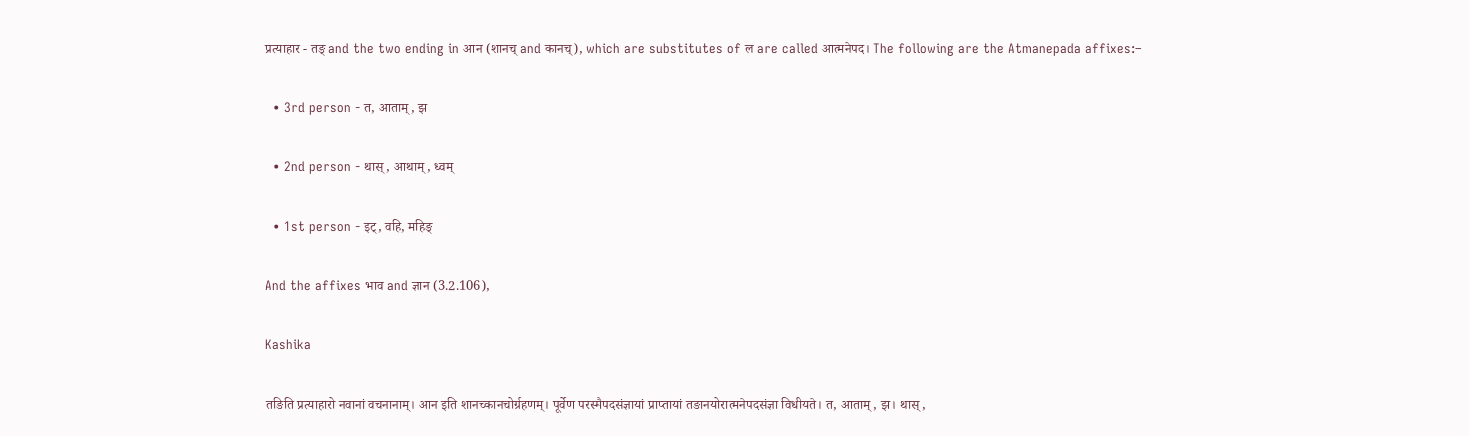प्रत्याहार - तङ् and the two ending in आन (शानच् and कानच्), which are substitutes of ल are called आत्मनेपद। The following are the Atmanepada affixes:–

  • 3rd person - त, आताम्, झ

  • 2nd person - थास्, आथाम्, ध्वम्

  • 1st person - इट्, वहि, महिङ्

And the affixes भाव and ज्ञान (3.2.106),

Kashika

तङिति प्रत्याहारो नवानां वचनानाम्। आन इति शानच्कानचोर्ग्रहणम्। पूर्वेण परस्मैपदसंज्ञायां प्राप्तायां तङानयोरात्मनेपदसंज्ञा विधीयते। त, आताम्, झ। थास्,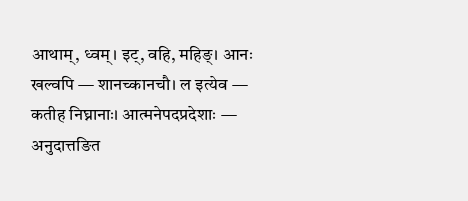आथाम्, ध्वम्। इट्, वहि, महिङ्। आनः खल्वपि — शानच्कानचौ। ल इत्येव — कतीह निघ्नानाः। आत्मनेपदप्रदेशाः — अनुदात्तङित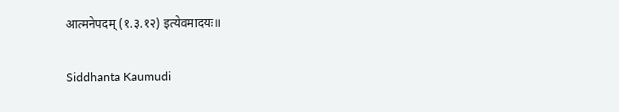आत्मनेपदम् (१.३.१२) इत्येवमादयः॥

Siddhanta Kaumudi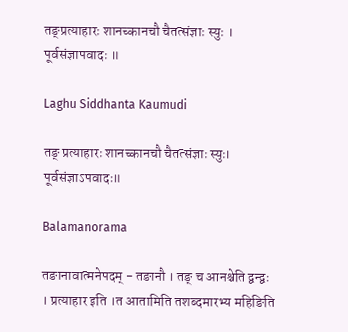तङ्प्रत्याहारः शानच्कानचौ चैतत्संज्ञाः स्युः । पूर्वसंज्ञापवादः ॥

Laghu Siddhanta Kaumudi

तङ् प्रत्याहारः शानच्कानचौ चैतत्संज्ञाः स्युः। पूर्वसंज्ञाऽपवादः॥

Balamanorama

तङानावात्मनेपदम् - तङानौ । तङ् च आनश्चेति द्वन्द्वः । प्रत्याहार इति ।त आतामिति तशब्दमारभ्य महिङिति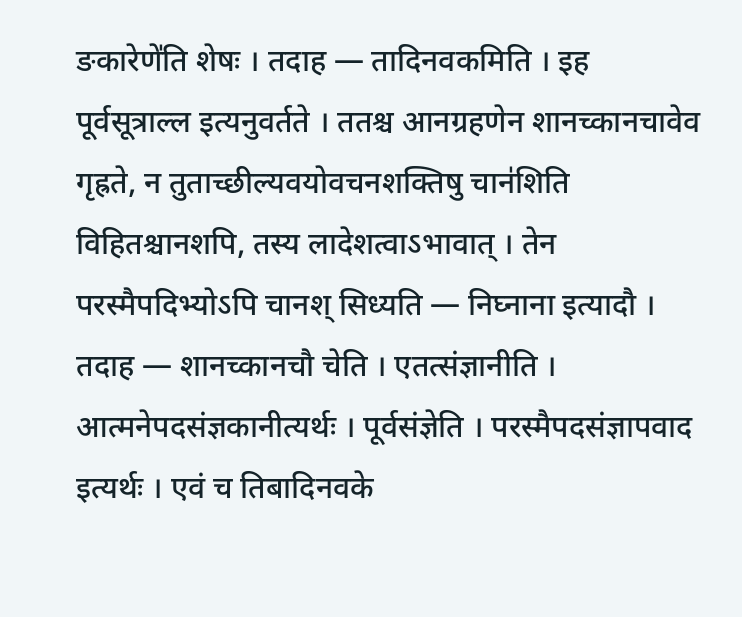ङकारेणे॑ति शेषः । तदाह — तादिनवकमिति । इह पूर्वसूत्राल्ल इत्यनुवर्तते । ततश्च आनग्रहणेन शानच्कानचावेव गृह्रते, न तुताच्छील्यवयोवचनशक्तिषु चान॑शिति विहितश्चानशपि, तस्य लादेशत्वाऽभावात् । तेन परस्मैपदिभ्योऽपि चानश् सिध्यति — निघ्नाना इत्यादौ । तदाह — शानच्कानचौ चेति । एतत्संज्ञानीति । आत्मनेपदसंज्ञकानीत्यर्थः । पूर्वसंज्ञेति । परस्मैपदसंज्ञापवाद इत्यर्थः । एवं च तिबादिनवके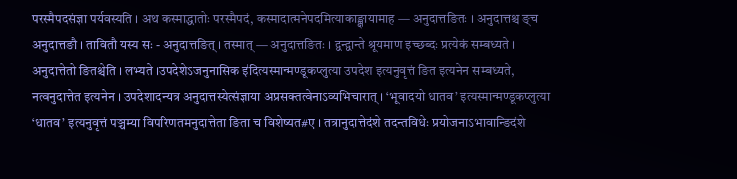परस्मैपदसंज्ञा पर्यवस्यति । अथ कस्माद्धातोः परस्मैपदं, कस्मादात्मनेपदमित्याकाङ्क्षायामाह — अनुदात्तङितः । अनुदात्तश्च ङ्च अनुदात्तङौ । तावितौ यस्य सः - अनुदात्तङित् । तस्मात् — अनुदात्तङितः । द्वन्द्वान्ते श्रूयमाण इच्छब्दः प्रत्येकं सम्बध्यते । अनुदात्तेतो ङितश्चेति । लभ्यते ।उपदेशेऽजनुनासिक इ॑दित्यस्मान्मण्डूकप्लुत्या उपदेश इत्यनुवृत्तं ङित इत्यनेन सम्बध्यते, नत्वनुदात्तेत इत्यनेन । उपदेशादन्यत्र अनुदात्तस्येत्संज्ञाया अप्रसक्तत्वेनाऽव्यभिचारात् । ‘भूवादयो धातव’ इत्यस्मान्मण्डूकप्लुत्या ‘धातव’ इत्यनुवृत्तं पञ्चम्या विपरिणतमनुदात्तेता ङिता च विशेष्यत#ए । तत्रानुदात्तेदंशे तदन्तविधेः प्रयोजनाऽभावान्ङिदंशे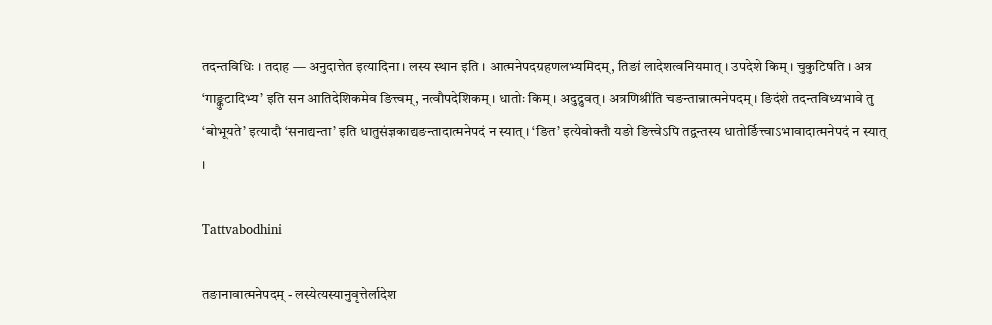तदन्तविधिः । तदाह — अनुदात्तेत इत्यादिना । लस्य स्थान इति । आत्मनेपदग्रहणलभ्यमिदम्, तिङां लादेशत्वनियमात् । उपदेशे किम् । चुकुटिषति । अत्र ‘गाङ्कुटादिभ्य’ इति सन आतिदेशिकमेव ङित्त्वम्, नत्वौपदेशिकम् । धातोः किम् । अदुद्रुवत् । अत्रणिश्री॑ति चङन्तान्नात्मनेपदम् । ङिदंशे तदन्तविध्यभावे तु ‘बोभूयते’ इत्यादौ ‘सनाद्यन्ता’ इति धातुसंज्ञकाद्यङन्तादात्मनेपदं न स्यात् । ‘ङित’ इत्येवोक्तौ यङो ङित्त्वेऽपि तद्वन्तस्य धातोर्ङित्त्वाऽभावादात्मनेपदं न स्यात् ।

Tattvabodhini

तङानावात्मनेपदम् - लस्येत्यस्यानुवृत्तेर्लादेश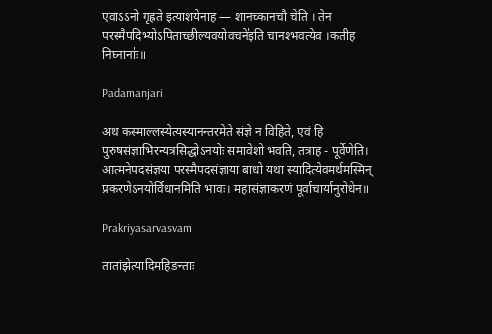एवाऽऽनो गृह्रते इत्याशयेनाह — शानच्कानचौ चेति । तेन परस्मैपदिभ्योऽपिताच्छील्यवयोवचने॑इति चानश्भवत्येव ।कतीह निघ्नानाः॑॥

Padamanjari

अथ कस्माल्लस्येत्यस्यानन्तरमेते संज्ञे न विहिते, एवं हि पुरुषसंज्ञाभिरन्यत्रसिद्धोऽनयोः समावेशो भवति, तत्राह - पूर्वेणेति। आत्मनेपदसंज्ञया परस्मैपदसंज्ञाया बाधो यथा स्यादित्येवमर्थमस्मिन् प्रकरणेऽनयोर्विधानमिति भावः। महासंज्ञाकरणं पूर्वाचार्यानुरोधेन॥

Prakriyasarvasvam

तातांझेत्यादिमहिङन्ताः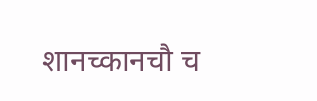शानच्कानचौ च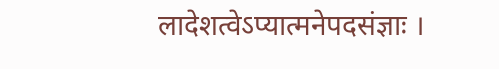लादेशत्वेऽप्यात्मनेपदसंज्ञाः ।